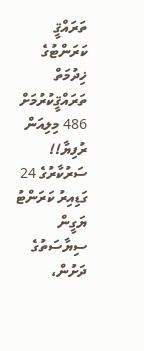ތަރައްޤީ
ކަރަންޓުގެ ޚިދުމަތް ތަރައްޤީކުރުމަށް 486 މިލިއަން ރުފިޔާ!!
ސަރުކާރުގެ 24 ގަޑިއިރު ކަރަންޓު ޔަގީން ސިޔާސަތުގެ ދަށުން،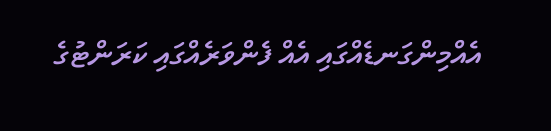އެއްމިންގަނޑެއްގައި އެއް ފެންވަރެއްގައި ކަރަންޓުގެ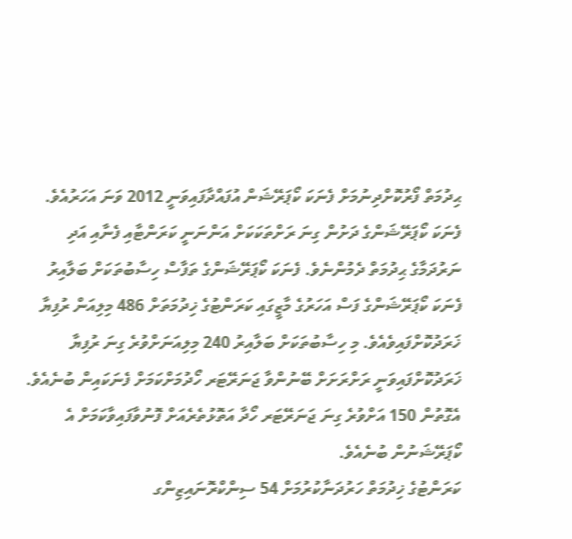ޙިދުމަތް ފޯރުކޮށްދިނުމަށް ފެނަކަ ކޯޕަރޭޝަން އުފައްދާފައިވަނީ 2012 ވަނަ އަހަރުއެވެ. ފެނަކަ ކޯޕަރޭޝަންގެ ދަށުން ގިނަ ރަށްތަކަކަށް އަންނަނީ ކަރަންޓާއި ފެނާއި އަދި ނަރުދަމާގެ ޙިދުމަތް ދެމުންނެވެ. ފެނަކަ ކޯޕަރޭޝަންގެ ތަފާސް ހިސާބުތަކަށް ބަލާއިރު ފެނަކަ ކޯޕަރޭޝަންގެ ފަސް އަހަރުގެ މާޒީގައި ކަރަންޓުގެ ޚިދުމަތަށް 486 މިލިއަން ރުފިޔާ ޚަރަދުކޮށްފައިވެއެވެ. މި ހިސާބުތަކަށް ބަލާއިރު 240 މިލިއަނަށްވުރެ ގިނަ ރުފިޔާ ޚަރަދުކޮށްފައިވަނީ ރަށްރަށަށް ބޭނުންވާ ޖަނަރޭޓަރ ހޯދުމަށްކަމަށް ފެނަކައިން ބުނެއެވެ. އެގޮތުން 150 އަށްވުރެ ގިނަ ޖަނަރޭޓަރ ހޯދާ އަތޮޅުތެރެއަށް ފޮނުވާފައިވާކަމަށް އެ ކޯޕަރޭޝަނުން ބުނެއެވެ.
ކަރަންޓުގެ ޚިދުމަތް ހަރުދަނާކުރުމަށް 54 ސިންކްރޮނައިޒިންގ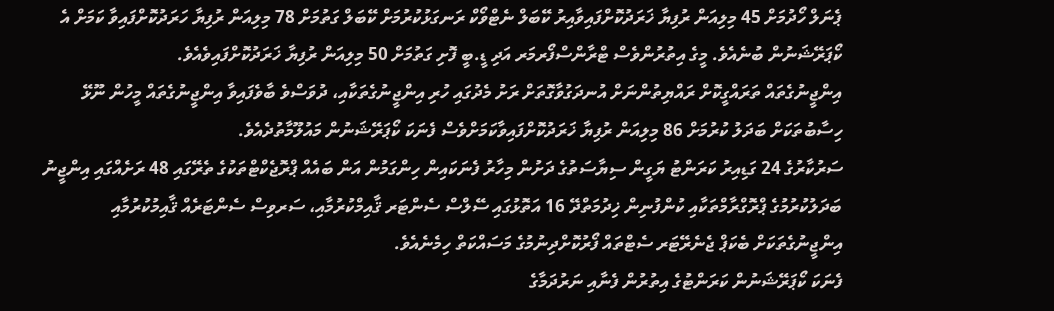ޕެނަލް ހޯދުމަށް 45 މިލިއަން ރުފިޔާ ޚަރަދުކޮށްފައިވާއިރު ކޭބަލް ނެޓްވޯކް ރަނގަޅުކުރުމަށް ކޭބަލް ގަތުމަށް 78 މިލިއަން ރުފިޔާ ހަރަދުކޮށްފައިވާ ކަމަށް އެ ކޯޕަރޭޝަނުން ބުނެއެވެ. މީގެ އިތުރުންވެސް ޓްރާންސްފޯރމަރ އަދި ޑީ.ބީ ފޮށި ގަތުމަށް 50 މިލިއަން ރުފިޔާ ޚަރަދުކޮށްފައިވެއެވެ.
އިންޖީނުގެތައް ތަރައްގީކޮށް ރައްޔިތުންނަށް އުނދަގުވާގޮތަށް ރަށު މެދުގައި ހުރި އިންޖީނުގެތަކާއި، ދުވަސްވެ ބާވެފައިވާ އިންޖީނުގެތައް މީހުން ނޫޅޭ ހިސާބުތަކަށް ބަދަލު ކުރުމަށް 86 މިލިއަން ރުފިޔާ ޚަރަދުކޮށްފައިވާކަމަށްވެސް ފެނަކަ ކޯޕަރޭޝަނުން މައުލޫމާތުދެއެވެ.
ސަރުކާރުގެ 24 ގަޑިއިރު ކަރަންޓު ޔަގީން ސިޔާސަތުގެ ދަށުން މިހާރު ފެނަކައިން ހިންގަމުން އަން ބައެއް ޕްރޮޖެކްޓްތަކުގެ ތެރޭގައި 48 ރަށެއްގައި އިންޖީނު ބަދަލުކުރުމުގެ ޕްރޮގްރާމްތަކާއި ކުންފުނިން ޚިދުމަތްދޭ 16 އަތޮޅުގައި ސޭލްސް ސެންޓަރ ޤާއިމްކުރުމާއި، ސަރވިސް ސެންޓަރެއް ޤާއިމުކުރުމާއި އިންޖީނުގެތަކަށް ބެކަޕް ޖެނެރޭޓަރ ސެޓްތައް ފޯރުކޮށްދިނުމުގެ މަސައްކަތް ހިމެނެއެވެ.
ފެނަކަ ކޯޕަރޭޝަނުން ކަރަންޓުގެ އިތުރުން ފެނާއި ނަރުދަމާގެ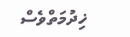ޚިދުމަތްވެސް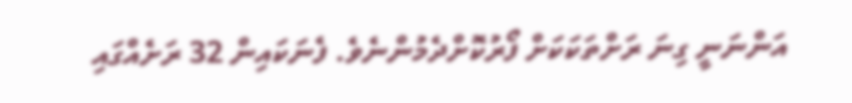އަންނަނީ ގިނަ ރަށްތަކަކަށް ފޯރުކޮށްދެމުންނެވެ. ފެނަކައިން 32 ރަށެއްގައި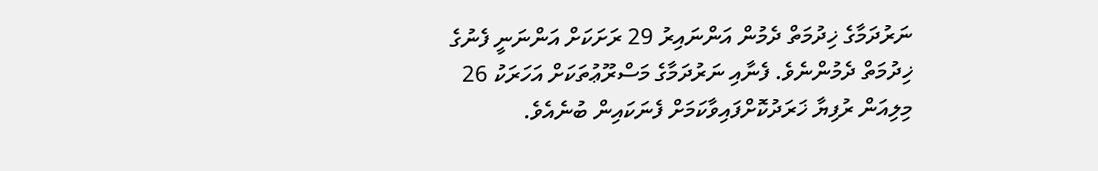ނަރުދަމާގެ ޚިދުމަތް ދެމުން އަންނައިރު 29 ރަށަކަށް އަންނަނީ ފެނުގެ ޚިދުމަތް ދެމުންނެވެ. ފެނާއި ނަރުދަމާގެ މަސްރޫޢުތަކަށް އަހަރަކު 26 މިލިއަން ރުފިޔާ ޚަރަދުކޮށްފައިވާކަމަށް ފެނަކައިން ބުނެއެވެ.